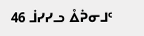46 ᒨᓯᓯᓗ ᐂᕉᓂᒧᑦ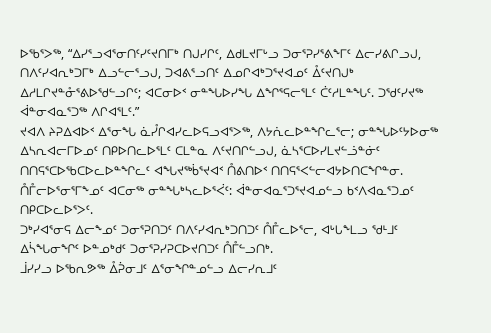ᐅᖃᕐᐳᖅ, “ᐃᓯᕐᓗᐊᕐᓂᑎᑦᓯᑦᔪᑎᒥᒃ ᑎᒍᓯᒋᑦ, ᐃᑯᒪᔪᒥᒡᓗ ᑐᓂᕐᕈᓯᕐᕕᖕᒥᑦ ᐃᓕᓯᕕᒋᓗᒍ, ᑎᐱᑦᓯᐊᕆᒃᑐᒥᒃ ᐃᓗᓪᓕᕐᓗᒍ, ᑐᐊᕕᕐᓗᑎᑦ ᐃᓄᒋᐊᒃᑐᕐᔪᐊᓄᑦ ᐂᑦᔪᑎᒍᒃ ᐃᓱᒪᒋᔪᓐᓁᕐᕕᐅᖁᓪᓗᒋᑦ; ᐊᑕᓂᐅᑉ ᓂᓐᖓᐅᓯᖓ ᐃᖏᕐᕋᓕᕐᒪᑦ ᑖᑦᓱᒪᓐᖓᑦ. ᑐᖁᑦᓯᔪᖅ ᐋᓐᓂᐊᓇᕐᑐᖅ ᐱᒋᐊᕐᒪᑦ.”
ᔪᐊᐱ ᔨᕈᐃᐊᐅᑉ ᐃᕐᓂᖓ ᓈᓮᒋᐊᓯᓚᐅᕋᓗᐊᕐᐳᖅ, ᐱᔭᕇᓚᐅᓐᖏᓚᕐᓕ; ᓂᓐᖓᐅᑦᔭᐅᓂᖅ ᐃᓴᕆᐊᓕᒥᐅᓄᑦ ᑎᑭᐅᑎᓚᐅᕐᒪᑦ ᑕᒪᓐᓇ ᐱᑦᔪᑎᒋᓪᓗᒍ, ᓈᓴᕐᑕᐅᓯᒪᔪᓪᓘᓐᓃᑦ ᑎᑎᕋᕐᑕᐅᖃᑕᐅᓚᐅᓐᖏᓚᑦ ᐊᖓᔪᖅᑳᕐᔪᐊᑉ ᑍᕕᑎᐅᑉ ᑎᑎᕋᕐᐸᓪᓕᐊᔭᐅᑎᑕᖏᓐᓂ.
ᑍᒤᓕᐅᕐᓂᕐᒥᖕᓄᑦ ᐊᑕᓂᖅ ᓂᓐᖓᒃᓴᓚᐅᕐᐹᑦ: ᐋᓐᓂᐊᓇᕐᑐᕐᔪᐊᓄᓪᓗ ᑲᑉᐱᐊᓇᕐᑐᓄᑦ ᑎᑭᑕᐅᓚᐅᕐᐳᑦ.
ᑐᒃᓯᐊᕐᓂᕋ ᐃᓕᖕᓄᑦ ᑐᓂᕐᕈᑎᑐᑦ ᑎᐱᑦᓯᐊᕆᒃᑐᑎᑐᑦ ᑍᒤᓚᐅᕐᓕ, ᐊᒡᒐᖕᒪᓗ ᖁᒻᒧᑦ ᐃᓵᖓᓂᖏᑦ ᐅᓐᓄᒃᑯᑦ ᑐᓂᕐᕈᓯᕈᑕᐅᔪᑎᑐᑦ ᑍᒤᓪᓗᑎᒃ.
ᒨᓯᓯᓗ ᐅᖃᕆᕗᖅ ᐂᕉᓂᒧᑦ ᐃᕐᓂᖏᓐᓄᓪᓗ ᐃᓕᓯᕆᒧᑦ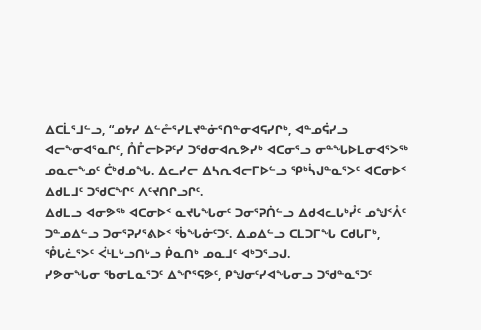ᐃᑕᒫᕐᒧᓪᓗ, “ᓄᔭᓯ ᐃᓪᓔᕐᓯᒪᔪᓐᓃᕐᑎᓐᓂᐊᕋᓯᒋᒃ, ᐊᓐᓄᕌᓯᓗ ᐊᓕᖕᓂᐊᕐᓇᒋᑦ, ᑍᒤᓕᐅᕈᑦᓯ ᑐᖁᓂᐊᕆᕗᓯᒃ ᐊᑕᓂᕐᓗ ᓂᓐᖓᐅᒪᓂᐊᕐᐳᖅ ᓄᓇᓕᖕᓄᑦ ᑖᒃᑯᓄᖓ. ᐃᓚᓯᓕ ᐃᓴᕆᐊᓕᒥᐅᓪᓗ ᕿᒃᓵᒍᓐᓇᕐᐳᑦ ᐊᑕᓂᐅᑉ ᐃᑯᒪᒧᑦ ᑐᖁᑕᖏᑦ ᐱᑦᔪᑎᒋᓗᒋᑦ.
ᐃᑯᒪᓗ ᐊᓂᕗᖅ ᐊᑕᓂᐅᑉ ᓇᔪᒐᖓᓂᑦ ᑐᓂᕐᕈᑏᓪᓗ ᐃᑯᐊᓚᒐᒃᓮᑦ ᓄᖑᑉᐰᑦ ᑐᓐᓄᐃᓪᓗ ᑐᓂᕐᕈᓯᕐᕕᐅᑉ ᖄᖓᓃᑦᑐᑦ. ᐃᓄᐃᓪᓗ ᑕᒪᑐᒥᖓ ᑕᑯᒐᒥᒃ, ᕾᒐᓛᕐᐳᑦ ᐹᒻᒪᒡᓗᑎᒡᓗ ᑮᓇᑎᒃ ᓄᓇᒧᑦ ᐊᒃᑐᕐᓗᒍ.
ᓯᕗᓂᖓᓂ ᖃᓂᒪᓇᕐᑐᑦ ᐃᖏᕐᕋᕗᑦ, ᑭᖑᓂᑦᓯᐊᖓᓂᓗ ᑐᖁᓐᓇᕐᑐᑦ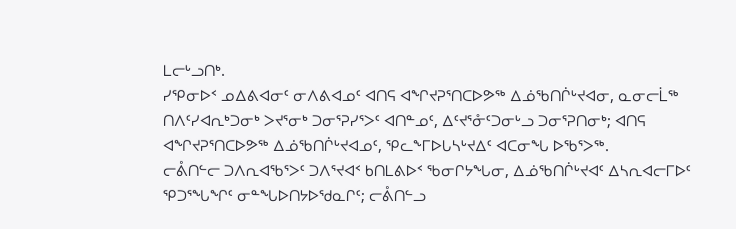ᒪᓕᒡᓗᑎᒃ.
ᓯᕿᓂᐅᑉ ᓄᐃᕕᐊᓂᑦ ᓂᐱᕕᐊᓄᑦ ᐊᑎᕋ ᐊᖏᔪᕈᕐᑎᑕᐅᕗᖅ ᐃᓅᖃᑎᒌᒡᔪᐊᓂ, ᓇᓂᓕᒫᖅ ᑎᐱᑦᓯᐊᕆᒃᑐᓂᒃ ᐳᔪᕐᓂᒃ ᑐᓂᕐᕈᓯᕐᐳᑦ ᐊᑎᓐᓄᑦ, ᐃᑦᔪᕐᓁᑦᑐᓂᒡᓗ ᑐᓂᕐᕈᑎᓂᒃ; ᐊᑎᕋ ᐊᖏᔪᕈᕐᑎᑕᐅᕗᖅ ᐃᓅᖃᑎᒌᒡᔪᐊᓄᑦ, ᕿᓚᖕᒥᐅᒐᓴᒡᔪᐃᑦ ᐊᑕᓂᖓ ᐅᖃᕐᐳᖅ.
ᓕᕔᑎᓪᓕ ᑐᐱᕆᐊᖃᕐᐳᑦ ᑐᐱᕐᔪᐊᑉ ᑲᑎᒪᕕᐅᑉ ᖃᓂᒋᔭᖓᓂ, ᐃᓅᖃᑎᒌᒡᔪᐊᑦ ᐃᓴᕆᐊᓕᒥᐅᑦ ᕿᑐᕐᖓᖏᑦ ᓂᓐᖓᐅᑎᔭᐅᖁᓇᒋᑦ; ᓕᕔᑎᓪᓗ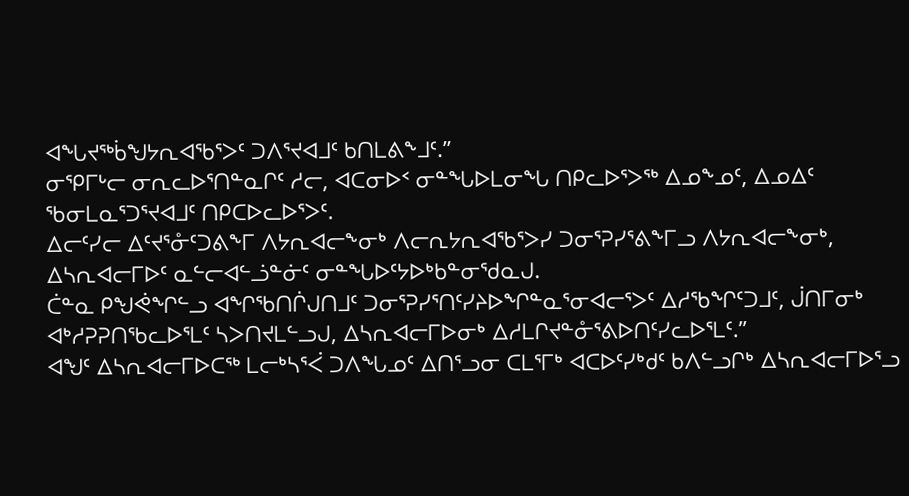ᐊᖓᔪᖅᑳᖑᔭᕆᐊᖃᕐᐳᑦ ᑐᐱᕐᔪᐊᒧᑦ ᑲᑎᒪᕕᖕᒧᑦ.”
ᓂᕿᒥᒡᓕ ᓂᕆᓚᐅᕐᑎᓐᓇᒋᑦ ᓱᓕ, ᐊᑕᓂᐅᑉ ᓂᓐᖓᐅᒪᓂᖓ ᑎᑭᓚᐅᕐᐳᖅ ᐃᓄᖕᓄᑦ, ᐃᓄᐃᑦ ᖃᓂᒪᓇᕐᑐᕐᔪᐊᒧᑦ ᑎᑭᑕᐅᓚᐅᕐᐳᑦ.
ᐃᓕᑦᓯᓕ ᐃᑦᔪᕐᓁᑦᑐᕕᖕᒥ ᐱᔭᕆᐊᓕᖕᓂᒃ ᐱᓕᕆᔭᕆᐊᖃᕐᐳᓯ ᑐᓂᕐᕈᓯᕐᕕᖕᒥᓗ ᐱᔭᕆᐊᓕᖕᓂᒃ, ᐃᓴᕆᐊᓕᒥᐅᑦ ᓇᓪᓕᐊᓪᓘᓐᓃᑦ ᓂᓐᖓᐅᑦᔭᐅᒃᑲᓐᓂᖁᓇᒍ.
ᑖᓐᓇ ᑭᖑᕚᖏᓪᓗ ᐊᖏᖃᑎᒌᒍᑎᒧᑦ ᑐᓂᕐᕈᓯᕐᑎᑦᓯᔨᐅᖏᓐᓇᕐᓂᐊᓕᕐᐳᑦ ᐃᓱᖃᖏᑦᑐᒧᑦ, ᒎᑎᒥᓂᒃ ᐊᒃᓱᕈᕈᑎᖃᓚᐅᕐᒪᑦ ᓴᐳᑎᔪᒪᓪᓗᒍ, ᐃᓴᕆᐊᓕᒥᐅᓂᒃ ᐃᓱᒪᒋᔪᓐᓁᕐᕕᐅᑎᑦᓯᓚᐅᕐᒪᑦ.”
ᐊᖑᑦ ᐃᓴᕆᐊᓕᒥᐅᑕᖅ ᒪᓕᒃᓴᕐᐹ ᑐᐱᖓᓄᑦ ᐃᑎᕐᓗᓂ ᑕᒪᕐᒥᒃ ᐊᑕᐅᑦᓯᒃᑯᑦ ᑲᐱᓪᓗᒋᒃ ᐃᓴᕆᐊᓕᒥᐅᕐᓗ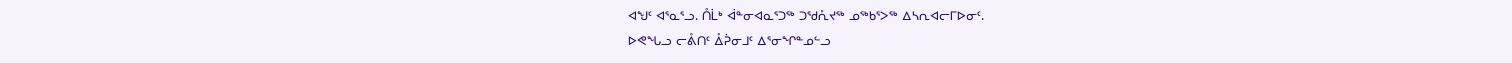ᐊᖑᑦ ᐊᕐᓇᕐᓗ. ᑍᒫᒃ ᐋᓐᓂᐊᓇᕐᑐᖅ ᑐᖁᕅᔪᖅ ᓄᖅᑲᕐᐳᖅ ᐃᓴᕆᐊᓕᒥᐅᓂᑦ.
ᐅᕙᖓᓗ ᓕᕔᑎᑦ ᐂᕉᓂᒧᑦ ᐃᕐᓂᖏᓐᓄᓪᓗ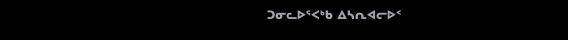ᑐᓂᓚᐅᕐᐸᒃᑲ ᐃᓴᕆᐊᓕᐅᑉ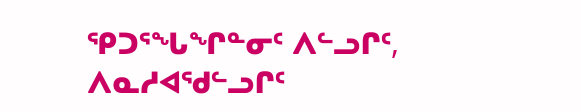ᕿᑐᕐᖓᖏᓐᓂᑦ ᐱᓪᓗᒋᑦ, ᐱᓇᓱᐊᖁᓪᓗᒋᑦ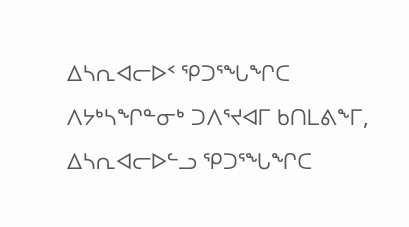ᐃᓴᕆᐊᓕᐅᑉ ᕿᑐᕐᖓᖏᑕ ᐱᔭᒃᓴᖏᓐᓂᒃ ᑐᐱᕐᔪᐊᒥ ᑲᑎᒪᕕᖕᒥ, ᐃᓴᕆᐊᓕᐅᓪᓗ ᕿᑐᕐᖓᖏᑕ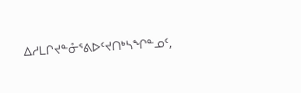ᐃᓱᒪᒋᔪᓐᓁᕐᕕᐅᑦᔪᑎᒃᓴᖏᓐᓄᑦ,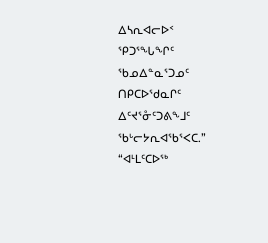ᐃᓴᕆᐊᓕᐅᑉ ᕿᑐᕐᖓᖏᑦ ᖃᓄᐃᓐᓇᕐᑐᓄᑦ ᑎᑭᑕᐅᖁᓇᒋᑦ ᐃᑦᔪᕐᓁᑦᑐᕕᖕᒧᑦ ᖃᒡᓕᔭᕆᐊᖃᕐᐸᑕ.”
“ᐊᒻᒪᑦᑕᐅᖅ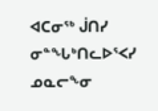ᐊᑕᓂᖅ ᒎᑎᓯ ᓂᓐᖓᒃᑎᓚᐅᕐᐸᓯ ᓄᓇᓕᖕᓂ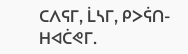ᑕᐱᕋᒥ, ᒫᓴᒥ, ᑭᐳᕌᑎ-ᕼᐊᑖᕙᒥ.